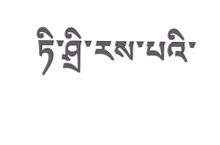ཏི་ཤྲི་རས་པའི་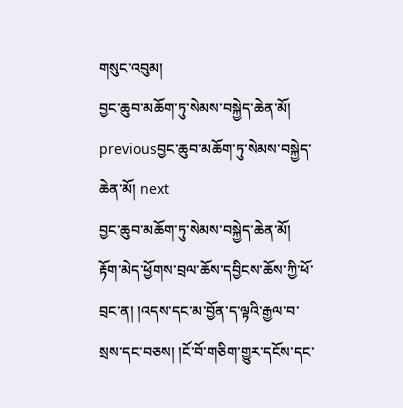གསུང་འབུམ།
བྱང་ཆུབ་མཆོག་ཏུ་སེམས་བསྐྱེད་ཆེན་མོ།
previousབྱང་ཆུབ་མཆོག་ཏུ་སེམས་བསྐྱེད་ཆེན་མོ། next
བྱང་ཆུབ་མཆོག་ཏུ་སེམས་བསྐྱེད་ཆེན་མོ།
རྟོག་མེད་ཕྱོགས་བྲལ་ཆོས་དབྱིངས་ཆོས་ཀྱི་ཕོ་བྲང་ན། །འདས་དང་མ་བྱོན་ད་ལྟའི་རྒྱལ་བ་སྲས་དང་བཅས། །ངོ་བོ་གཅིག་གྱུར་དངོས་དང་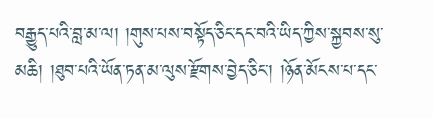བརྒྱུད་པའི་བླ་མ་ལ། །གུས་པས་བསྟོད་ཅིང་དང་བའི་ཡིད་ཀྱིས་སྐྱབས་སུ་མཆི། །ཐུབ་པའི་ཡོན་ཏན་མ་ལུས་རྫོགས་བྱེད་ཅིང་། །ཉོན་མོངས་པ་དང་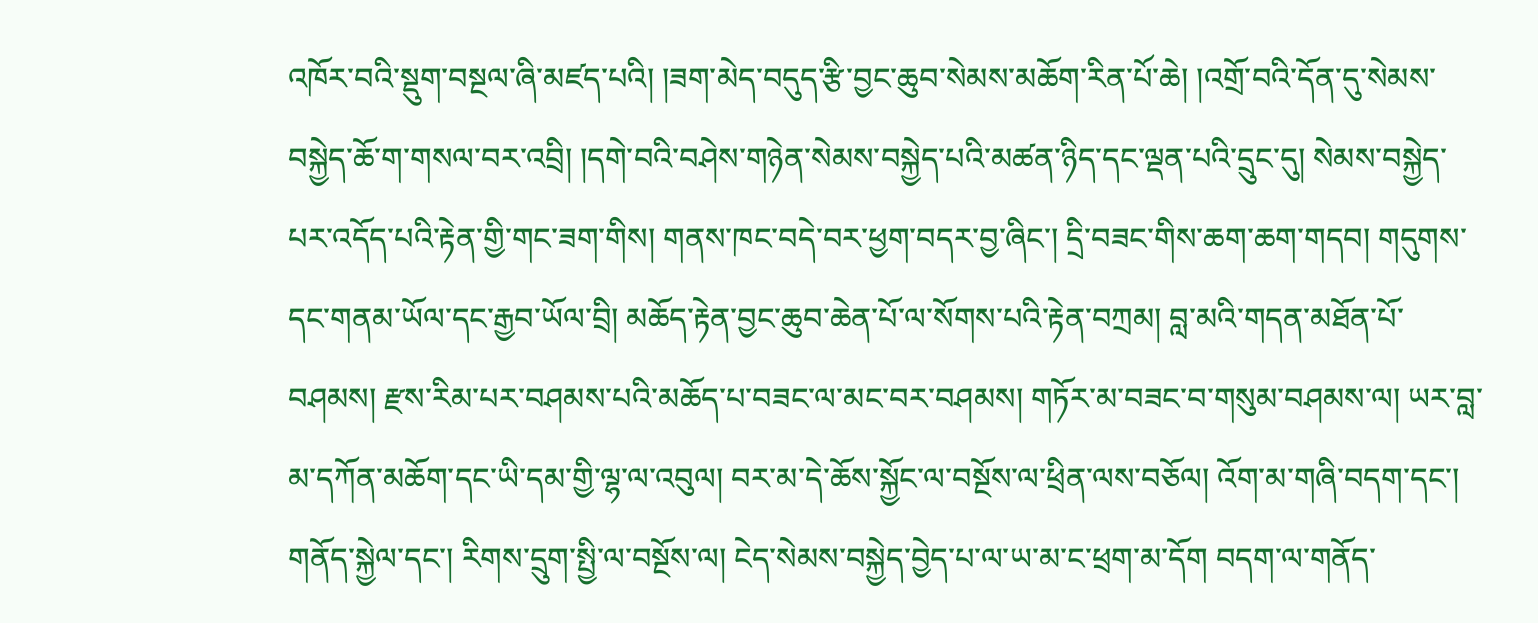འཁོར་བའི་སྡུག་བསྔལ་ཞི་མཛད་པའི། །ཟག་མེད་བདུད་རྩི་བྱང་ཆུབ་སེམས་མཆོག་རིན་པོ་ཆེ། །འགྲོ་བའི་དོན་དུ་སེམས་བསྐྱེད་ཆོ་ག་གསལ་བར་འབྲི། །དགེ་བའི་བཤེས་གཉེན་སེམས་བསྐྱེད་པའི་མཚན་ཉིད་དང་ལྡན་པའི་དྲུང་དུ། སེམས་བསྐྱེད་པར་འདོད་པའི་རྟེན་གྱི་གང་ཟག་གིས། གནས་ཁང་བདེ་བར་ཕྱག་བདར་བྱ་ཞིང་། དྲི་བཟང་གིས་ཆག་ཆག་གདབ། གདུགས་དང་གནམ་ཡོལ་དང་རྒྱབ་ཡོལ་བྲི། མཆོད་རྟེན་བྱང་ཆུབ་ཆེན་པོ་ལ་སོགས་པའི་རྟེན་བཀྲམ། བླ་མའི་གདན་མཐོན་པོ་བཤམས། རྫས་རིམ་པར་བཤམས་པའི་མཆོད་པ་བཟང་ལ་མང་བར་བཤམས། གཏོར་མ་བཟང་བ་གསུམ་བཤམས་ལ། ཡར་བླ་མ་དཀོན་མཆོག་དང་ཡི་དམ་གྱི་ལྷ་ལ་འབུལ། བར་མ་དེ་ཆོས་སྐྱོང་ལ་བསྔོས་ལ་ཕྲིན་ལས་བཅོལ། འོག་མ་གཞི་བདག་དང་། གནོད་སྐྱེལ་དང་། རིགས་དྲུག་སྤྱི་ལ་བསྔོས་ལ། ངེད་སེམས་བསྐྱེད་བྱེད་པ་ལ་ཡ་མ་ང་ཕྲག་མ་དོག བདག་ལ་གནོད་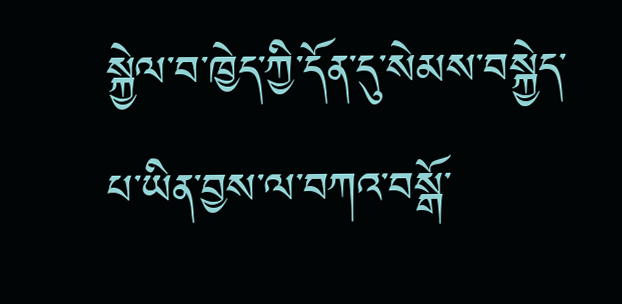སྐྱེལ་བ་ཁྱེད་ཀྱི་དོན་དུ་སེམས་བསྐྱེད་པ་ཡིན་བྱས་ལ་བཀའ་བསྒོ་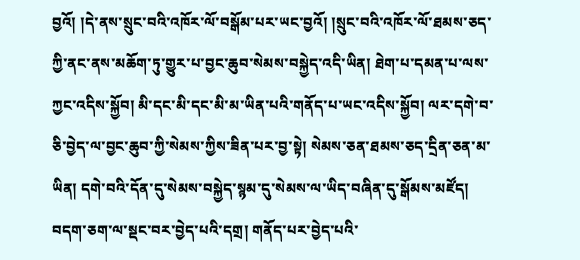བྱའོ། །དེ་ནས་སྲུང་བའི་འཁོར་ལོ་བསྒོམ་པར་ཡང་བྱའོ། །སྲུང་བའི་འཁོར་ལོ་ཐམས་ཅད་ཀྱི་ནང་ནས་མཆོག་ཏུ་གྱུར་པ་བྱང་ཆུབ་སེམས་བསྐྱེད་འདི་ཡིན། ཐེག་པ་དམན་པ་ལས་ཀྱང་འདིས་སྐྱོབ། མི་དང་མི་དང་མི་མ་ཡིན་པའི་གནོད་པ་ཡང་འདིས་སྐྱོབ། ལར་དགེ་བ་ཅི་བྱེད་ལ་བྱང་ཆུབ་ཀྱི་སེམས་ཀྱིས་ཟིན་པར་བྱ་སྟེ། སེམས་ཅན་ཐམས་ཅད་དྲིན་ཅན་མ་ཡིན། དགེ་བའི་དོན་དུ་སེམས་བསྐྱེད་སྙམ་དུ་སེམས་ལ་ཡིད་བཞིན་དུ་སྒོམས་མཛོད། བདག་ཅག་ལ་སྡང་བར་བྱེད་པའི་དགྲ། གནོད་པར་བྱེད་པའི་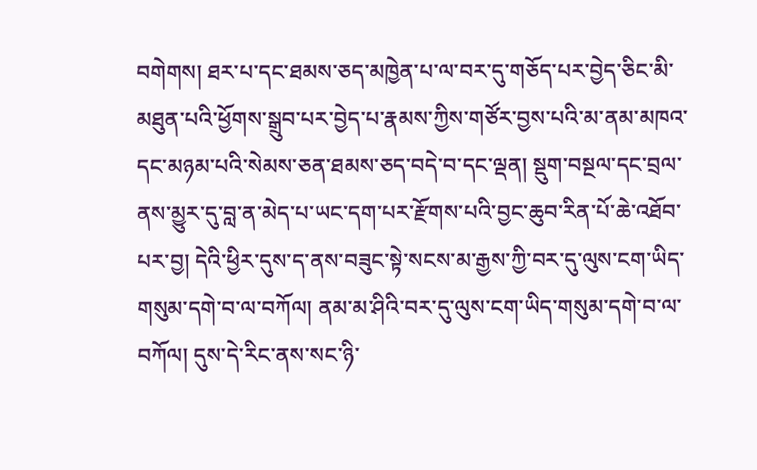བགེགས། ཐར་པ་དང་ཐམས་ཅད་མཁྱེན་པ་ལ་བར་དུ་གཅོད་པར་བྱེད་ཅིང་མི་མཐུན་པའི་ཕྱོགས་སྒྲུབ་པར་བྱེད་པ་རྣམས་ཀྱིས་གཙོར་བྱས་པའི་མ་ནམ་མཁའ་དང་མཉམ་པའི་སེམས་ཅན་ཐམས་ཅད་བདེ་བ་དང་ལྡན། སྡུག་བསྔལ་དང་བྲལ་ནས་མྱུར་དུ་བླ་ན་མེད་པ་ཡང་དག་པར་རྫོགས་པའི་བྱང་ཆུབ་རིན་པོ་ཆེ་འཐོབ་པར་བྱ། དེའི་ཕྱིར་དུས་ད་ནས་བཟུང་སྟེ་སངས་མ་རྒྱས་ཀྱི་བར་དུ་ལུས་ངག་ཡིད་གསུམ་དགེ་བ་ལ་བཀོལ། ནམ་མ་ཤིའི་བར་དུ་ལུས་ངག་ཡིད་གསུམ་དགེ་བ་ལ་བཀོལ། དུས་དེ་རིང་ནས་སང་ཉི་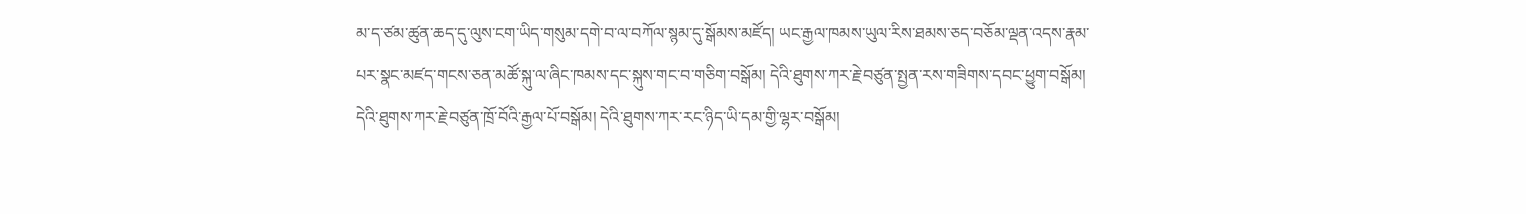མ་ད་ཙམ་ཚུན་ཆད་དུ་ལུས་ངག་ཡིད་གསུམ་དགེ་བ་ལ་བཀོལ་སྙམ་དུ་སྒོམས་མཛོད། ཡང་རྒྱལ་ཁམས་ཡུལ་རིས་ཐམས་ཅད་བཅོམ་ལྡན་འདས་རྣམ་པར་སྣང་མཛད་གངས་ཅན་མཚོ་སྐུ་ལ་ཞིང་ཁམས་དང་སྐུས་གང་བ་གཅིག་བསྒོམ། དེའི་ཐུགས་ཀར་རྗེ་བཙུན་སྤྱན་རས་གཟིགས་དབང་ཕྱུག་བསྒོམ། དེའི་ཐུགས་ཀར་རྗེ་བཙུན་ཁྲོ་བོའི་རྒྱལ་པོ་བསྒོམ། དེའི་ཐུགས་ཀར་རང་ཉིད་ཡི་དམ་གྱི་ལྷར་བསྒོམ།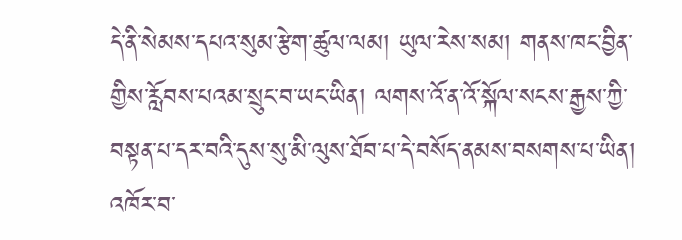དེ་ནི་སེམས་དཔའ་སུམ་རྩེག་ཚུལ་ལམ། ཡུལ་རེས་སམ། གནས་ཁང་བྱིན་གྱིས་རློབས་པའམ་སྲུང་བ་ཡང་ཡིན། ལགས་འོ་ན་འོ་སྐོལ་སངས་རྒྱས་ཀྱི་བསྟན་པ་དར་བའི་དུས་སུ་མི་ལུས་ཐོབ་པ་དེ་བསོད་ནམས་བསགས་པ་ཡིན། འཁོར་བ་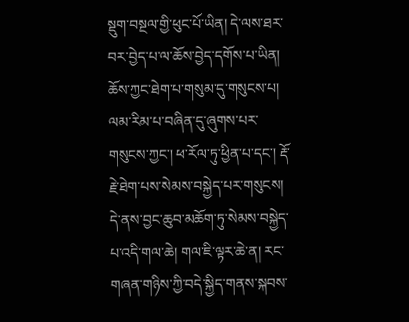སྡུག་བསྔལ་གྱི་ཕུང་པོ་ཡིན། དེ་ལས་ཐར་བར་བྱེད་པ་ལ་ཆོས་བྱེད་དགོས་པ་ཡིན། ཆོས་ཀྱང་ཐེག་པ་གསུམ་དུ་གསུངས་པ། ལམ་རིམ་པ་བཞིན་དུ་ཞུགས་པར་གསུངས་ཀྱང་། ཕ་རོལ་ཏུ་ཕྱིན་པ་དང་། རྡོ་རྗེ་ཐེག་པས་སེམས་བསྐྱེད་པར་གསུངས། དེ་ནས་བྱང་ཆུབ་མཆོག་ཏུ་སེམས་བསྐྱེད་པ་འདི་གལ་ཆེ། གལ་ཇི་ལྟར་ཆེ་ན། རང་གཞན་གཉིས་ཀྱི་བདེ་སྐྱིད་གནས་སྐབས་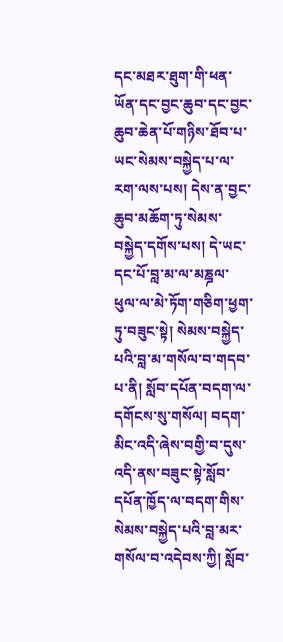དང་མཐར་ཐུག་གི་ཕན་ཡོན་དང་བྱང་ཆུབ་དང་བྱང་ཆུབ་ཆེན་པོ་གཉིས་ཐོབ་པ་ཡང་སེམས་བསྐྱེད་པ་ལ་རག་ལས་པས། དེས་ན་བྱང་ཆུབ་མཆོག་ཏུ་སེམས་བསྐྱེད་དགོས་པས། དེ་ཡང་དང་པོ་བླ་མ་ལ་མཎྜལ་ཕུལ་ལ་མེ་ཏོག་གཅིག་ཕྱག་ཏུ་བཟུང་སྟེ། སེམས་བསྐྱེད་པའི་བླ་མ་གསོལ་བ་གདབ་པ་ནི། སློབ་དཔོན་བདག་ལ་དགོངས་སུ་གསོལ། བདག་མིང་འདི་ཞེས་བགྱི་བ་དུས་འདི་ནས་བཟུང་སྟེ་སློབ་དཔོན་ཁྱོད་ལ་བདག་གིས་སེམས་བསྐྱེད་པའི་བླ་མར་གསོལ་བ་འདེབས་ཀྱི། སློབ་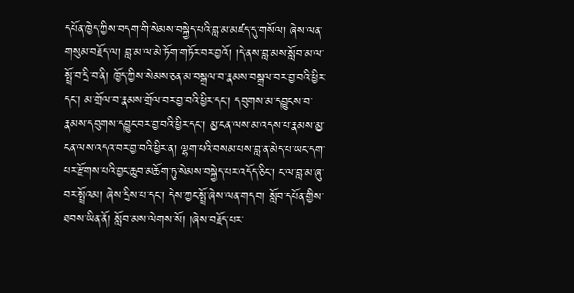དཔོན་ཁྱེད་ཀྱིས་བདག་གི་སེམས་བསྐྱེད་པའི་བླ་མ་མཛད་དུ་གསོལ། ཞེས་ལན་གསུམ་བརྗོད་ལ། བླ་མ་ལ་མེ་ཏོག་གཏོར་བར་བྱའོ། །དེ་ནས་བླ་མས་སློབ་མ་ལ་སྤྲོ་བ་དྲི་བ་ནི། ཁྱོད་ཀྱིས་སེམས་ཅན་མ་བསྒྲལ་བ་རྣམས་བསྒྲལ་བར་བྱ་བའི་ཕྱིར་དང་། མ་གྲོལ་བ་རྣམས་གྲོལ་བར་བྱ་བའི་ཕྱིར་དང་། དབུགས་མ་དབྱུངས་བ་རྣམས་དབུགས་དབྱུང་བར་བྱ་བའི་ཕྱིར་དང་། མྱ་ངན་ལས་མ་འདས་པ་རྣམས་མྱ་ངན་ལས་འདའ་བར་བྱ་བའི་ཕྱིར་ན། ལྷག་པའི་བསམ་པས་བླ་ན་མེད་པ་ཡང་དག་པར་རྫོགས་པའི་བྱང་ཆུབ་མཆོག་ཏུ་སེམས་བསྐྱེད་པར་འདོད་ཅིང་། ང་ལ་བླ་མ་ཞུ་བར་སྤྲོའམ། ཞེས་དྲིས་པ་དང་། དེས་ཀྱང་སྤྲོ་ཞེས་ལན་གདབ། སློབ་དཔོན་གྱིས་ཐབས་ཡིན་ནོ། སློབ་མས་ལེགས་སོ། །ཞེས་བརྗོད་པར་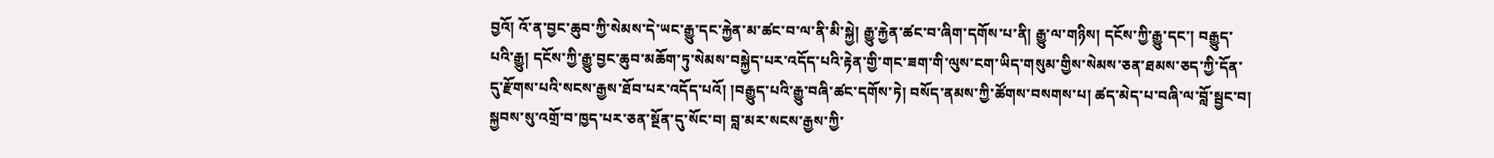བྱའོ། འོ་ན་བྱང་ཆུབ་ཀྱི་སེམས་དེ་ཡང་རྒྱུ་དང་རྐྱེན་མ་ཚང་བ་ལ་ནི་མི་སྐྱེ། རྒྱུ་རྐྱེན་ཚང་བ་ཞིག་དགོས་པ་ནི། རྒྱུ་ལ་གཉིས། དངོས་ཀྱི་རྒྱུ་དང་། བརྒྱུད་པའི་རྒྱུ། དངོས་ཀྱི་རྒྱུ་བྱང་ཆུབ་མཆོག་ཏུ་སེམས་བསྐྱེད་པར་འདོད་པའི་རྟེན་གྱི་གང་ཟག་གི་ལུས་ངག་ཡིད་གསུམ་གྱིས་སེམས་ཅན་ཐམས་ཅད་ཀྱི་དོན་དུ་རྫོགས་པའི་སངས་རྒྱས་ཐོབ་པར་འདོད་པའོ། །བརྒྱུད་པའི་རྒྱུ་བཞི་ཚང་དགོས་ཏེ། བསོད་ནམས་ཀྱི་ཚོགས་བསགས་པ། ཚད་མེད་པ་བཞི་ལ་བློ་སྦྱང་བ། སྐྱབས་སུ་འགྲོ་བ་ཁྱད་པར་ཅན་སྔོན་དུ་སོང་བ། བླ་མར་སངས་རྒྱས་ཀྱི་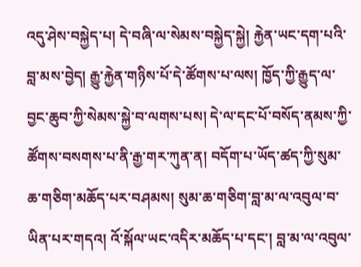འདུ་ཤེས་བསྐྱེད་པ། དེ་བཞི་ལ་སེམས་བསྐྱེད་སྐྱེ། རྐྱེན་ཡང་དག་པའི་བླ་མས་བྱེད། རྒྱུ་རྐྱེན་གཉིས་པོ་དེ་ཚོགས་པ་ལས། ཁྱོད་ཀྱི་རྒྱུད་ལ་བྱང་ཆུབ་ཀྱི་སེམས་སྐྱེ་བ་ལགས་པས། དེ་ལ་དང་པོ་བསོད་ནམས་ཀྱི་ཚོགས་བསགས་པ་ནི་རྒྱ་གར་ཀུན་ན། བདོག་པ་ཡོད་ཚད་ཀྱི་སུམ་ཆ་གཅིག་མཆོད་པར་བཤམས། སུམ་ཆ་གཅིག་བླ་མ་ལ་འབུལ་བ་ཡིན་པར་གདའ། འོ་སྐོལ་ཡང་འདིར་མཆོད་པ་དང་། བླ་མ་ལ་འབུལ་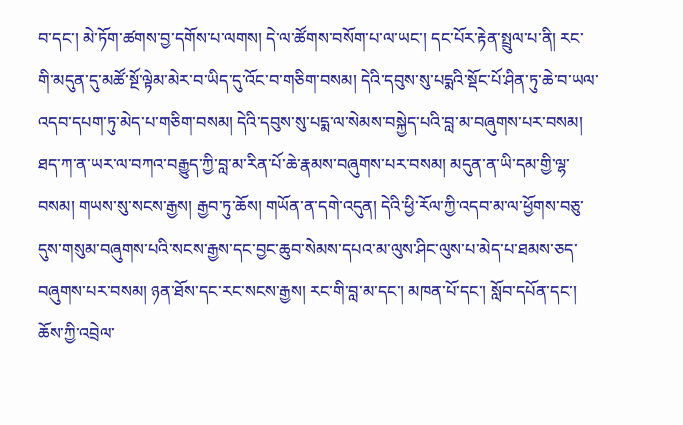བ་དང་། མེ་ཏོག་ཚགས་བྱ་དགོས་པ་ལགས། དེ་ལ་ཚོགས་བསོག་པ་ལ་ཡང་། དང་པོར་རྟེན་སྤྲུལ་པ་ནི། རང་གི་མདུན་དུ་མཚོ་སྔོ་ལྟེམ་མེར་བ་ཡིད་དུ་འོང་བ་གཅིག་བསམ། དེའི་དབུས་སུ་པདྨའི་སྡོང་པོ་ཤིན་ཏུ་ཆེ་བ་ཡལ་འདབ་དཔག་ཏུ་མེད་པ་གཅིག་བསམ། དེའི་དབུས་སུ་པདྨ་ལ་སེམས་བསྐྱེད་པའི་བླ་མ་བཞུགས་པར་བསམ། ཐད་ཀ་ན་ཡར་ལ་བཀའ་བརྒྱུད་ཀྱི་བླ་མ་རིན་པོ་ཆེ་རྣམས་བཞུགས་པར་བསམ། མདུན་ན་ཡི་དམ་གྱི་ལྷ་བསམ། གཡས་སུ་སངས་རྒྱས། རྒྱབ་ཏུ་ཆོས། གཡོན་ན་དགེ་འདུན། དེའི་ཕྱི་རོལ་ཀྱི་འདབ་མ་ལ་ཕྱོགས་བཅུ་དུས་གསུམ་བཞུགས་པའི་སངས་རྒྱས་དང་བྱང་ཆུབ་སེམས་དཔའ་མ་ལུས་ཤིང་ལུས་པ་མེད་པ་ཐམས་ཅད་བཞུགས་པར་བསམ། ཉན་ཐོས་དང་རང་སངས་རྒྱས། རང་གི་བླ་མ་དང་། མཁན་པོ་དང་། སློབ་དཔོན་དང་། ཆོས་ཀྱི་འབྲེལ་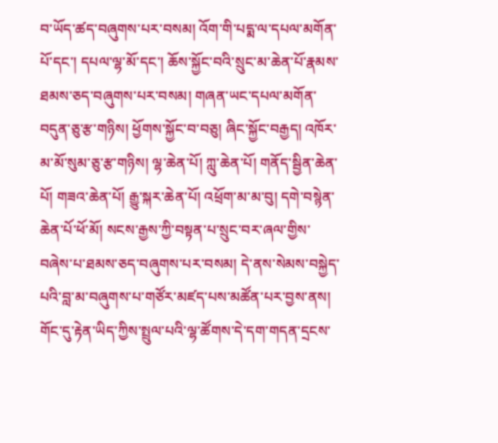བ་ཡོད་ཚད་བཞུགས་པར་བསམ། འོག་གི་པདྨ་ལ་དཔལ་མགོན་པོ་དང་། དཔལ་ལྷ་མོ་དང་། ཆོས་སྐྱོང་བའི་སྲུང་མ་ཆེན་པོ་རྣམས་ཐམས་ཅད་བཞུགས་པར་བསམ། གཞན་ཡང་དཔལ་མགོན་བདུན་ཅུ་རྩ་གཉིས། ཕྱོགས་སྐྱོང་བ་བཅུ། ཞིང་སྐྱོང་བརྒྱད། འཁོར་མ་མོ་སུམ་ཅུ་རྩ་གཉིས། ལྷ་ཆེན་པོ། ཀླུ་ཆེན་པོ། གནོད་སྦྱིན་ཆེན་པོ། གཟའ་ཆེན་པོ། རྒྱུ་སྐར་ཆེན་པོ། འཕྲོག་མ་མ་བུ། དགེ་བསྙེན་ཆེན་པོ་ཕོ་མོ། སངས་རྒྱས་ཀྱི་བསྟན་པ་སྲུང་བར་ཞལ་གྱིས་བཞེས་པ་ཐམས་ཅད་བཞུགས་པར་བསམ། དེ་ནས་སེམས་བསྐྱེད་པའི་བླ་མ་བཞུགས་པ་གཙོར་མཛད་པས་མཚོན་པར་བྱས་ནས། གོང་དུ་རྟེན་ཡིད་ཀྱིས་སྤྲུལ་པའི་ལྷ་ཚོགས་དེ་དག་གདན་དྲངས་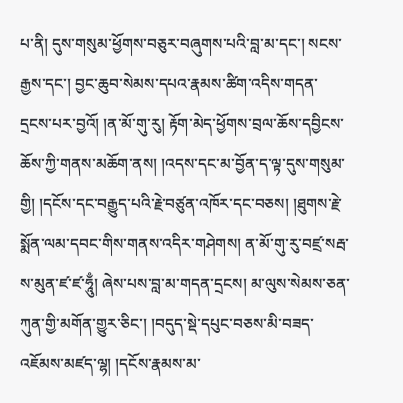པ་ནི། དུས་གསུམ་ཕྱོགས་བཅུར་བཞུགས་པའི་བླ་མ་དང་། སངས་རྒྱས་དང་། བྱང་ཆུབ་སེམས་དཔའ་རྣམས་ཚིག་འདིས་གདན་དྲངས་པར་བྱའོ། །ན་མོ་གུ་རུ། རྟོག་མེད་ཕྱོགས་བྲལ་ཆོས་དབྱིངས་ཆོས་ཀྱི་གནས་མཆོག་ནས། །འདས་དང་མ་བྱོན་ད་ལྟ་དུས་གསུམ་གྱི། །དངོས་དང་བརྒྱུད་པའི་རྗེ་བཙུན་འཁོར་དང་བཅས། །ཐུགས་རྗེ་སྨོན་ལམ་དབང་གིས་གནས་འདིར་གཤེགས། ན་མོ་གུ་རུ་བཛྲ་སརྦ་ས་མུན་ཛ་ཛ་ཧཱུྃ། ཞེས་པས་བླ་མ་གདན་དྲངས། མ་ལུས་སེམས་ཅན་ཀུན་གྱི་མགོན་གྱུར་ཅིང་། །བདུད་སྡེ་དཔུང་བཅས་མི་བཟད་འཇོམས་མཛད་ལྷ། །དངོས་རྣམས་མ་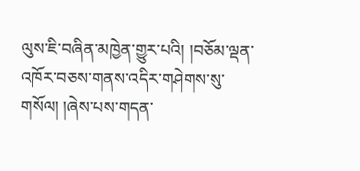ལུས་ཇི་བཞིན་མཁྱེན་གྱུར་པའི། །བཅོམ་ལྡན་འཁོར་བཅས་གནས་འདིར་གཤེགས་སུ་གསོལ། །ཞེས་པས་གདན་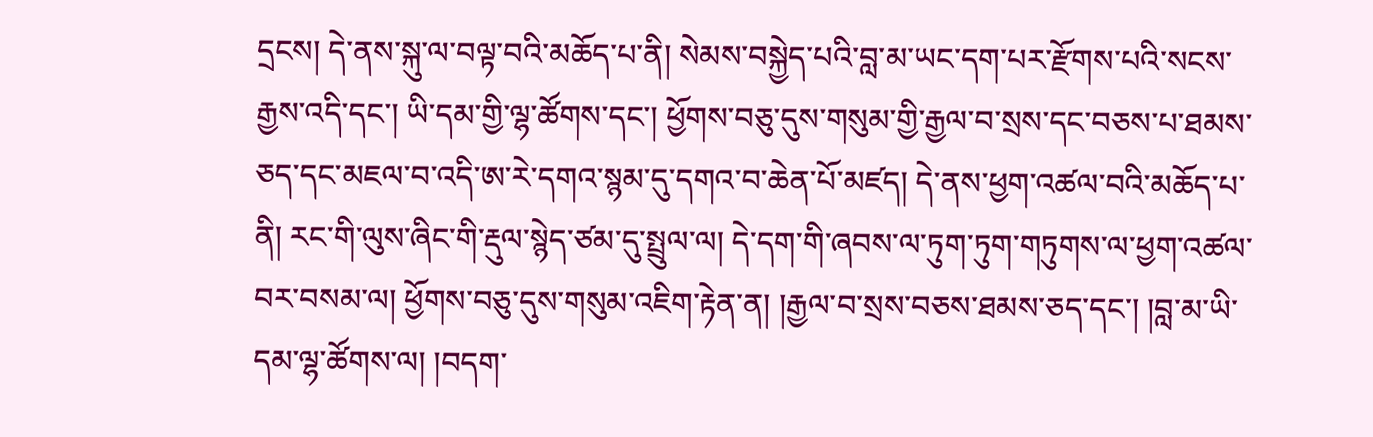དྲངས། དེ་ནས་སྐུ་ལ་བལྟ་བའི་མཆོད་པ་ནི། སེམས་བསྐྱེད་པའི་བླ་མ་ཡང་དག་པར་རྫོགས་པའི་སངས་རྒྱས་འདི་དང་། ཡི་དམ་གྱི་ལྷ་ཚོགས་དང་། ཕྱོགས་བཅུ་དུས་གསུམ་གྱི་རྒྱལ་བ་སྲས་དང་བཅས་པ་ཐམས་ཅད་དང་མཇལ་བ་འདི་ཨ་རེ་དགའ་སྙམ་དུ་དགའ་བ་ཆེན་པོ་མཛད། དེ་ནས་ཕྱག་འཚལ་བའི་མཆོད་པ་ནི། རང་གི་ལུས་ཞིང་གི་རྡུལ་སྙེད་ཙམ་དུ་སྤྲུལ་ལ། དེ་དག་གི་ཞབས་ལ་ཏུག་ཏུག་གཏུགས་ལ་ཕྱག་འཚལ་བར་བསམ་ལ། ཕྱོགས་བཅུ་དུས་གསུམ་འཇིག་རྟེན་ན། །རྒྱལ་བ་སྲས་བཅས་ཐམས་ཅད་དང་། །བླ་མ་ཡི་དམ་ལྷ་ཚོགས་ལ། །བདག་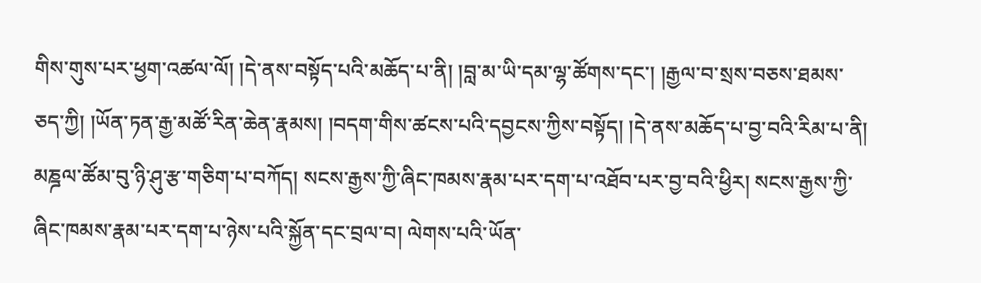གིས་གུས་པར་ཕྱག་འཚལ་ལོ། །དེ་ནས་བསྟོད་པའི་མཆོད་པ་ནི། །བླ་མ་ཡི་དམ་ལྷ་ཚོགས་དང་། །རྒྱལ་བ་སྲས་བཅས་ཐམས་ཅད་ཀྱི། །ཡོན་ཏན་རྒྱ་མཚོ་རིན་ཆེན་རྣམས། །བདག་གིས་ཚངས་པའི་དབྱངས་ཀྱིས་བསྟོད། །དེ་ནས་མཆོད་པ་བྱ་བའི་རིམ་པ་ནི། མཎྜལ་ཚོམ་བུ་ཉི་ཤུ་རྩ་གཅིག་པ་བཀོད། སངས་རྒྱས་ཀྱི་ཞིང་ཁམས་རྣམ་པར་དག་པ་འཐོབ་པར་བྱ་བའི་ཕྱིར། སངས་རྒྱས་ཀྱི་ཞིང་ཁམས་རྣམ་པར་དག་པ་ཉེས་པའི་སྐྱོན་དང་བྲལ་བ། ལེགས་པའི་ཡོན་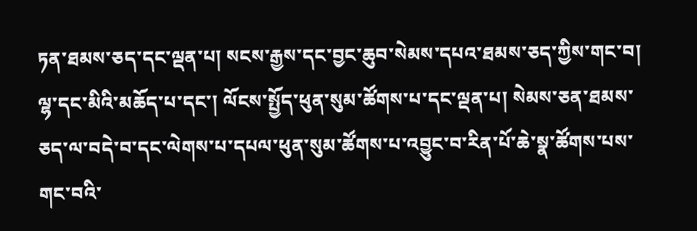ཏན་ཐམས་ཅད་དང་ལྡན་པ། སངས་རྒྱས་དང་བྱང་ཆུབ་སེམས་དཔའ་ཐམས་ཅད་ཀྱིས་གང་བ། ལྷ་དང་མིའི་མཆོད་པ་དང་། ལོངས་སྤྱོད་ཕུན་སུམ་ཚོགས་པ་དང་ལྡན་པ། སེམས་ཅན་ཐམས་ཅད་ལ་བདེ་བ་དང་ལེགས་པ་དཔལ་ཕུན་སུམ་ཚོགས་པ་འབྱུང་བ་རིན་པོ་ཆེ་སྣ་ཚོགས་པས་གང་བའི་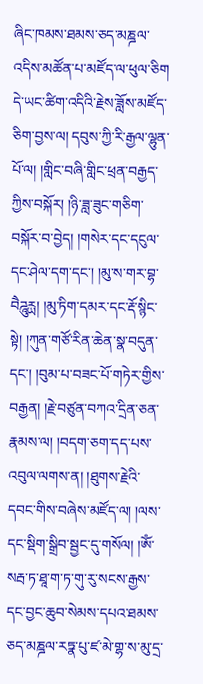ཞིང་ཁམས་ཐམས་ཅད་མཎྜལ་འདིས་མཚོན་པ་མཛོད་ལ་ཕུལ་ཅིག དེ་ཡང་ཚིག་འདིའི་རྗེས་ཟློས་མཛོད་ཅིག་བྱས་ལ། དབུས་ཀྱི་རི་རྒྱལ་ལྷུན་པོ་ལ། །གླིང་བཞི་གླིང་ཕྲན་བརྒྱད་ཀྱིས་བསྐོར། །ཉི་ཟླ་ཟུང་གཅིག་བསྐོར་བ་བྱེད། །གསེར་དང་དངུལ་དང་ཤེལ་དག་དང་། །མུ་ས་གར་བྷ་བཻཌཱུརྻ། །མུ་ཏིག་དམར་དང་རྡོ་སྙིང་སྟེ། །ཀུན་གཙོ་རིན་ཆེན་སྣ་བདུན་དང་། །བུམ་པ་བཟང་པོ་གཏེར་གྱིས་བརྒྱན། །རྗེ་བཙུན་བཀའ་དྲིན་ཅན་རྣམས་ལ། །བདག་ཅག་དད་པས་འབུལ་ལགས་ན། །ཐུགས་རྗེའི་དབང་གིས་བཞེས་མཛོད་ལ། །ལས་དང་སྡིག་སྒྲིབ་སྦྱང་དུ་གསོལ། །ཨོཾ་སརྦ་ཏ་ཐཱ་ག་ཏ་གུ་རུ་སངས་རྒྱས་དང་བྱང་ཆུབ་སེམས་དཔའ་ཐམས་ཅད་མཎྜལ་རཏྣ་པུ་ཛ་མེ་གྷ་ས་མུ་དྲ་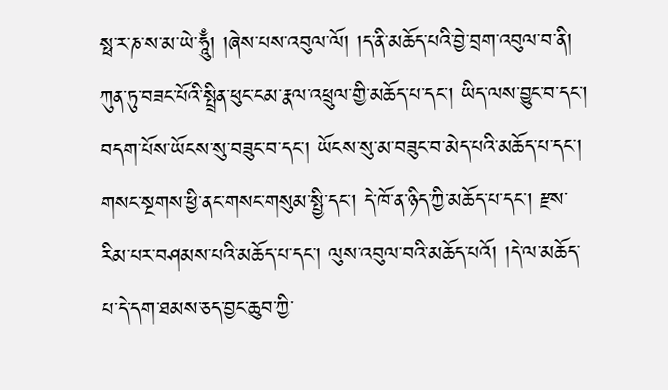སྥ་ར་ཎ་ས་མ་ཡེ་ཧཱུྃ། །ཞེས་པས་འབུལ་ལོ། །ད་ནི་མཆོད་པའི་བྱེ་བྲག་འབུལ་བ་ནི། ཀུན་ཏུ་བཟང་པོའི་སྤྲིན་ཕུང་ངམ་རྣལ་འཕྲུལ་གྱི་མཆོད་པ་དང་། ཡིད་ལས་བྱུང་བ་དང་། བདག་པོས་ཡོངས་སུ་བཟུང་བ་དང་། ཡོངས་སུ་མ་བཟུང་བ་མེད་པའི་མཆོད་པ་དང་། གསང་སྔགས་ཕྱི་ནང་གསང་གསུམ་སྤྱི་དང་། དེ་ཁོ་ན་ཉིད་ཀྱི་མཆོད་པ་དང་། རྫས་རིམ་པར་བཤམས་པའི་མཆོད་པ་དང་། ལུས་འབུལ་བའི་མཆོད་པའོ། །དེ་ལ་མཆོད་པ་དེ་དག་ཐམས་ཅད་བྱང་ཆུབ་ཀྱི་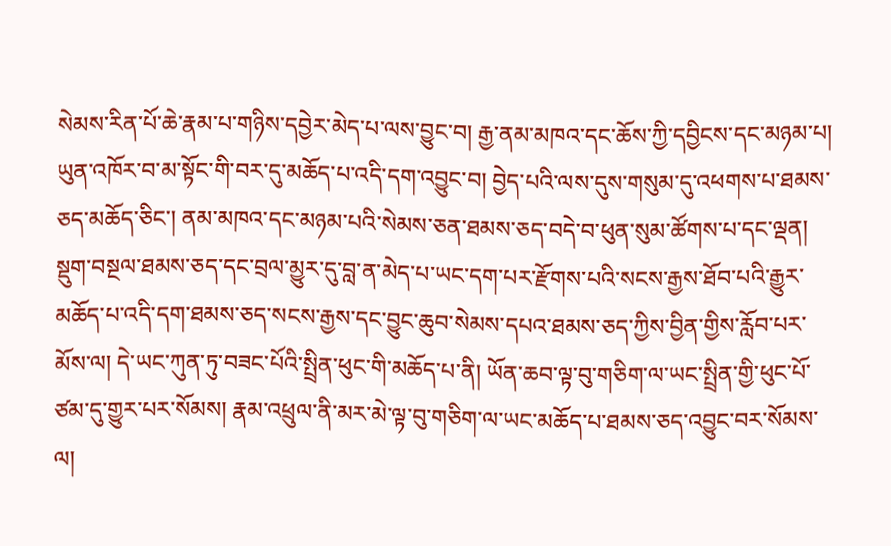སེམས་རིན་པོ་ཆེ་རྣམ་པ་གཉིས་དབྱེར་མེད་པ་ལས་བྱུང་བ། རྒྱ་ནམ་མཁའ་དང་ཆོས་ཀྱི་དབྱིངས་དང་མཉམ་པ། ཡུན་འཁོར་བ་མ་སྟོང་གི་བར་དུ་མཆོད་པ་འདི་དག་འབྱུང་བ། བྱེད་པའི་ལས་དུས་གསུམ་དུ་འཕགས་པ་ཐམས་ཅད་མཆོད་ཅིང་། ནམ་མཁའ་དང་མཉམ་པའི་སེམས་ཅན་ཐམས་ཅད་བདེ་བ་ཕུན་སུམ་ཚོགས་པ་དང་ལྡན། སྡུག་བསྔལ་ཐམས་ཅད་དང་བྲལ་མྱུར་དུ་བླ་ན་མེད་པ་ཡང་དག་པར་རྫོགས་པའི་སངས་རྒྱས་ཐོབ་པའི་རྒྱུར་མཆོད་པ་འདི་དག་ཐམས་ཅད་སངས་རྒྱས་དང་བྱུང་ཆུབ་སེམས་དཔའ་ཐམས་ཅད་ཀྱིས་བྱིན་གྱིས་རློབ་པར་མོས་ལ། དེ་ཡང་ཀུན་ཏུ་བཟང་པོའི་སྤྲིན་ཕུང་གི་མཆོད་པ་ནི། ཡོན་ཆབ་ལྟ་བུ་གཅིག་ལ་ཡང་སྤྲིན་གྱི་ཕུང་པོ་ཙམ་དུ་གྱུར་པར་སོམས། རྣམ་འཕྲུལ་ནི་མར་མེ་ལྟ་བུ་གཅིག་ལ་ཡང་མཆོད་པ་ཐམས་ཅད་འབྱུང་བར་སོམས་ལ།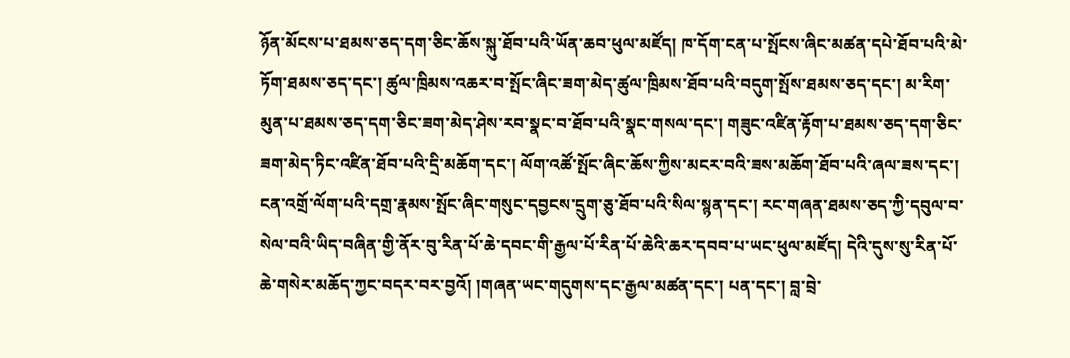ཉོན་མོངས་པ་ཐམས་ཅད་དག་ཅིང་ཆོས་སྐུ་ཐོབ་པའི་ཡོན་ཆབ་ཕུལ་མཛོད། ཁ་དོག་ངན་པ་སྤོངས་ཞིང་མཚན་དཔེ་ཐོབ་པའི་མེ་ཏོག་ཐམས་ཅད་དང་། ཚུལ་ཁྲིམས་འཆར་བ་སྤོང་ཞིང་ཟག་མེད་ཚུལ་ཁྲིམས་ཐོབ་པའི་བདུག་སྤོས་ཐམས་ཅད་དང་། མ་རིག་མུན་པ་ཐམས་ཅད་དག་ཅིང་ཟག་མེད་ཤེས་རབ་སྣང་བ་ཐོབ་པའི་སྣང་གསལ་དང་། གཟུང་འཛིན་རྟོག་པ་ཐམས་ཅད་དག་ཅིང་ཟག་མེད་ཏིང་འཛིན་ཐོབ་པའི་དྲི་མཆོག་དང་། ལོག་འཚོ་སྤོང་ཞིང་ཆོས་ཀྱིས་མངར་བའི་ཟས་མཆོག་ཐོབ་པའི་ཞལ་ཟས་དང་། ངན་འགྲོ་ལོག་པའི་དགྲ་རྣམས་སྤོང་ཞིང་གསུང་དབྱངས་དྲུག་ཅུ་ཐོབ་པའི་སིལ་སྙན་དང་། རང་གཞན་ཐམས་ཅད་ཀྱི་དབུལ་བ་སེལ་བའི་ཡིད་བཞིན་གྱི་ནོར་བུ་རིན་པོ་ཆེ་དབང་གི་རྒྱལ་པོ་རིན་པོ་ཆེའི་ཆར་དབབ་པ་ཡང་ཕུལ་མཛོད། དེའི་དུས་སུ་རིན་པོ་ཆེ་གསེར་མཆོད་ཀྱང་བདར་བར་བྱའོ། །གཞན་ཡང་གདུགས་དང་རྒྱལ་མཚན་དང་། པན་དང་། བླ་བྲེ་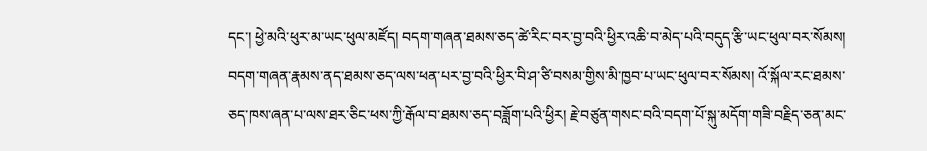དང་། ཕྱེ་མའི་ཕུར་མ་ཡང་ཕུལ་མཛོད། བདག་གཞན་ཐམས་ཅད་ཚེ་རིང་བར་བྱ་བའི་ཕྱིར་འཆི་བ་མེད་པའི་བདུད་རྩི་ཡང་ཕུལ་བར་སོམས། བདག་གཞན་རྣམས་ནད་ཐམས་ཅད་ལས་ཕན་པར་བྱ་བའི་ཕྱིར་བི་ཤ་ཙི་བསམ་གྱིས་མི་ཁྱབ་པ་ཡང་ཕུལ་བར་སོམས། འོ་སྐོལ་རང་ཐམས་ཅད་ཁས་ཞན་པ་ལས་ཐར་ཅིང་ཕས་ཀྱི་རྒོལ་བ་ཐམས་ཅད་བཟློག་པའི་ཕྱིར། རྗེ་བཙུན་གསང་བའི་བདག་པོ་སྐུ་མདོག་གཟི་བརྗིད་ཅན་མང་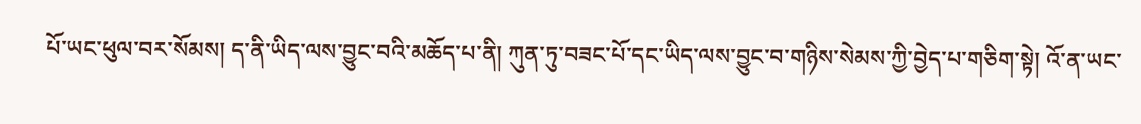པོ་ཡང་ཕུལ་བར་སོམས། ད་ནི་ཡིད་ལས་བྱུང་བའི་མཆོད་པ་ནི། ཀུན་ཏུ་བཟང་པོ་དང་ཡིད་ལས་བྱུང་བ་གཉིས་སེམས་ཀྱི་བྱེད་པ་གཅིག་སྟེ། འོ་ན་ཡང་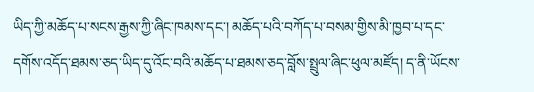ཡིད་ཀྱི་མཆོད་པ་སངས་རྒྱས་ཀྱི་ཞིང་ཁམས་དང་། མཆོད་པའི་བཀོད་པ་བསམ་གྱིས་མི་ཁྱབ་པ་དང་དགོས་འདོད་ཐམས་ཅད་ཡིད་དུ་འོང་བའི་མཆོད་པ་ཐམས་ཅད་བློས་སྤྲུལ་ཞིང་ཕུལ་མཛོད། ད་ནི་ཡོངས་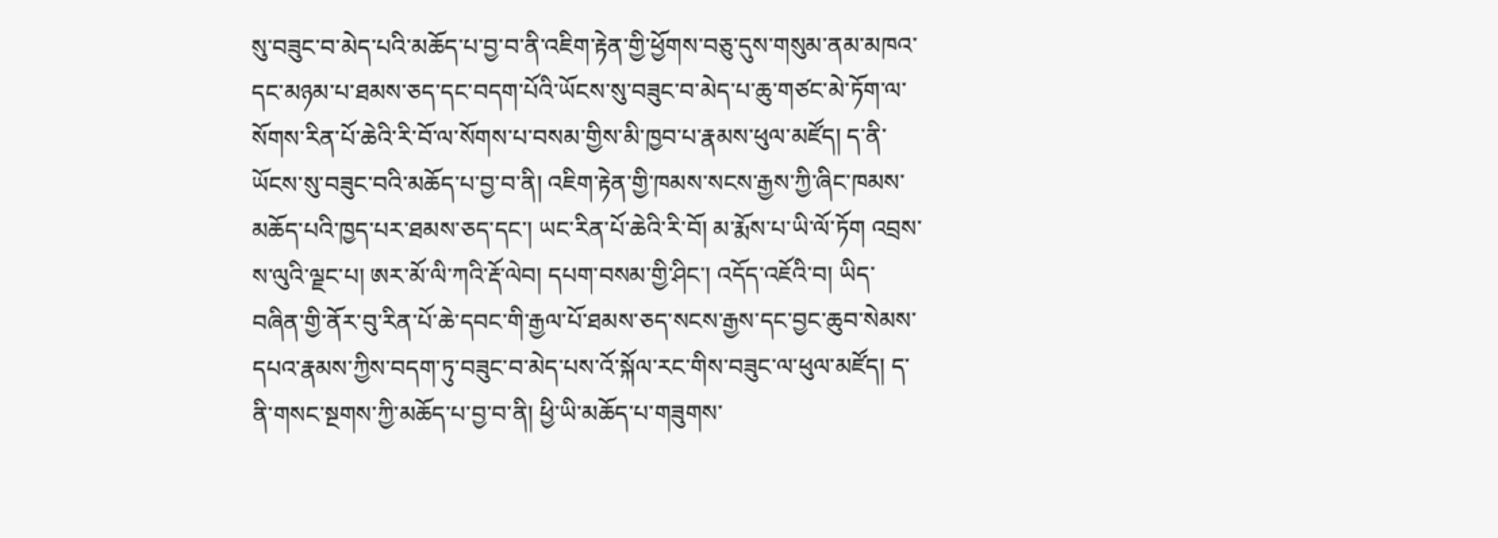སུ་བཟུང་བ་མེད་པའི་མཆོད་པ་བྱ་བ་ནི་འཇིག་རྟེན་གྱི་ཕྱོགས་བཅུ་དུས་གསུམ་ནམ་མཁའ་དང་མཉམ་པ་ཐམས་ཅད་དང་བདག་པོའི་ཡོངས་སུ་བཟུང་བ་མེད་པ་ཆུ་གཙང་མེ་ཏོག་ལ་སོགས་རིན་པོ་ཆེའི་རི་བོ་ལ་སོགས་པ་བསམ་གྱིས་མི་ཁྱབ་པ་རྣམས་ཕུལ་མཛོད། ད་ནི་ཡོངས་སུ་བཟུང་བའི་མཆོད་པ་བྱ་བ་ནི། འཇིག་རྟེན་གྱི་ཁམས་སངས་རྒྱས་ཀྱི་ཞིང་ཁམས་མཆོད་པའི་ཁྱད་པར་ཐམས་ཅད་དང་། ཡང་རིན་པོ་ཆེའི་རི་བོ། མ་རྨོས་པ་ཡི་ལོ་ཏོག འབྲས་ས་ལུའི་ལྗང་པ། ཨར་མོ་ལི་ཀའི་རྡོ་ལེབ། དཔག་བསམ་གྱི་ཤིང་། འདོད་འཇོའི་བ། ཡིད་བཞིན་གྱི་ནོར་བུ་རིན་པོ་ཆེ་དབང་གི་རྒྱལ་པོ་ཐམས་ཅད་སངས་རྒྱས་དང་བྱང་ཆུབ་སེམས་དཔའ་རྣམས་ཀྱིས་བདག་ཏུ་བཟུང་བ་མེད་པས་འོ་སྐོལ་རང་གིས་བཟུང་ལ་ཕུལ་མཛོད། ད་ནི་གསང་སྔགས་ཀྱི་མཆོད་པ་བྱ་བ་ནི། ཕྱི་ཡི་མཆོད་པ་གཟུགས་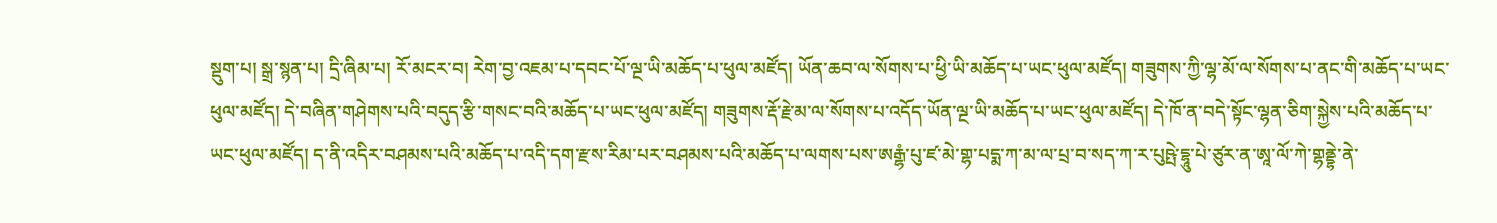སྡུག་པ། སྒྲ་སྙན་པ། དྲི་ཞིམ་པ། རོ་མངར་བ། རེག་བྱ་འཇམ་པ་དབང་པོ་ལྔ་ཡི་མཆོད་པ་ཕུལ་མཛོད། ཡོན་ཆབ་ལ་སོགས་པ་ཕྱི་ཡི་མཆོད་པ་ཡང་ཕུལ་མཛོད། གཟུགས་ཀྱི་ལྷ་མོ་ལ་སོགས་པ་ནང་གི་མཆོད་པ་ཡང་ཕུལ་མཛོད། དེ་བཞིན་གཤེགས་པའི་བདུད་རྩི་གསང་བའི་མཆོད་པ་ཡང་ཕུལ་མཛོད། གཟུགས་རྡོ་རྗེ་མ་ལ་སོགས་པ་འདོད་ཡོན་ལྔ་ཡི་མཆོད་པ་ཡང་ཕུལ་མཛོད། དེ་ཁོ་ན་བདེ་སྟོང་ལྷན་ཅིག་སྐྱེས་པའི་མཆོད་པ་ཡང་ཕུལ་མཛོད། ད་ནི་འདིར་བཤམས་པའི་མཆོད་པ་འདི་དག་རྫས་རིམ་པར་བཤམས་པའི་མཆོད་པ་ལགས་པས་ཨརྒྷཾ་པུ་ཛ་མེ་གྷ་པདྨ་ཀ་མ་ལ་པྲ་བ་སད་ཀ་ར་པུཥྤེ་དྷཱུ་པེ་ཙུར་ན་ཨཱ་ལོ་ཀེ་གྷནྡྷེ་ནེ་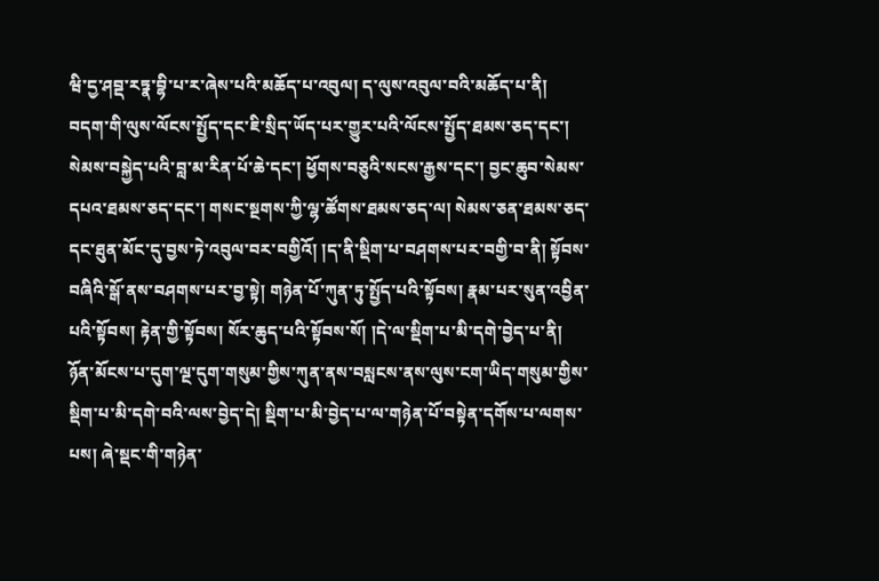ཝི་དྱ་ཤབྡ་རཏྣ་བྷི་པ་ར་ཞེས་པའི་མཆོད་པ་འབུལ། ད་ལུས་འབུལ་བའི་མཆོད་པ་ནི། བདག་གི་ལུས་ལོངས་སྤྱོད་དང་ཇི་སྲིད་ཡོད་པར་གྱུར་པའི་ལོངས་སྤྱོད་ཐམས་ཅད་དང་། སེམས་བསྐྱེད་པའི་བླ་མ་རིན་པོ་ཆེ་དང་། ཕྱོགས་བཅུའི་སངས་རྒྱས་དང་། བྱང་ཆུབ་སེམས་དཔའ་ཐམས་ཅད་དང་། གསང་སྔགས་ཀྱི་ལྷ་ཚོགས་ཐམས་ཅད་ལ། སེམས་ཅན་ཐམས་ཅད་དང་ཐུན་མོང་དུ་བྱས་ཏེ་འབུལ་བར་བགྱིའོ། །ད་ནི་སྡིག་པ་བཤགས་པར་བགྱི་བ་ནི། སྟོབས་བཞིའི་སྒོ་ནས་བཤགས་པར་བྱ་སྟེ། གཉེན་པོ་ཀུན་ཏུ་སྤྱོད་པའི་སྟོབས། རྣམ་པར་སུན་འབྱིན་པའི་སྟོབས། རྟེན་གྱི་སྟོབས། སོར་ཆུད་པའི་སྟོབས་སོ། །དེ་ལ་སྡིག་པ་མི་དགེ་བྱེད་པ་ནི། ཉོན་མོངས་པ་དུག་ལྔ་དུག་གསུམ་གྱིས་ཀུན་ནས་བསླངས་ནས་ལུས་ངག་ཡིད་གསུམ་གྱིས་སྡིག་པ་མི་དགེ་བའི་ལས་བྱེད་དེ། སྡིག་པ་མི་བྱེད་པ་ལ་གཉེན་པོ་བསྟེན་དགོས་པ་ལགས་པས། ཞེ་སྡང་གི་གཉེན་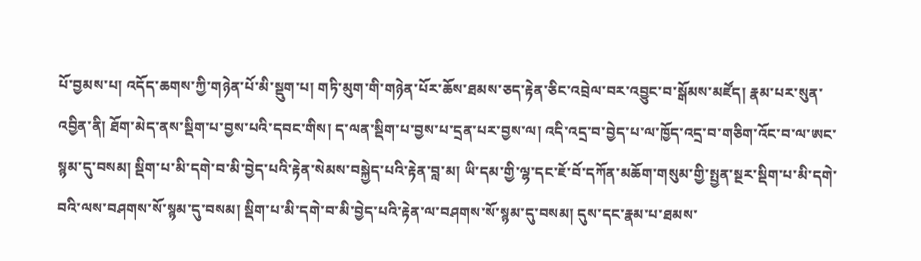པོ་བྱམས་པ། འདོད་ཆགས་ཀྱི་གཉེན་པོ་མི་སྡུག་པ། གཏི་མུག་གི་གཉེན་པོར་ཆོས་ཐམས་ཅད་རྟེན་ཅིང་འབྲེལ་བར་འབྱུང་བ་སྒོམས་མཛོད། རྣམ་པར་སུན་འབྱིན་ནི། ཐོག་མེད་ནས་སྡིག་པ་བྱས་པའི་དབང་གིས། ད་ལན་སྡིག་པ་བྱས་པ་དྲན་པར་བྱས་ལ། འདི་འདྲ་བ་བྱེད་པ་ལ་ཁྱོད་འདྲ་བ་གཅིག་འོང་བ་ལ་ཨང་སྙམ་དུ་བསམ། སྡིག་པ་མི་དགེ་བ་མི་བྱེད་པའི་རྟེན་སེམས་བསྐྱེད་པའི་རྟེན་བླ་མ། ཡི་དམ་གྱི་ལྷ་དང་ཇོ་བོ་དཀོན་མཆོག་གསུམ་གྱི་སྤྱན་སྔར་སྡིག་པ་མི་དགེ་བའི་ལས་བཤགས་སོ་སྙམ་དུ་བསམ། སྡིག་པ་མི་དགེ་བ་མི་བྱེད་པའི་རྟེན་ལ་བཤགས་སོ་སྙམ་དུ་བསམ། དུས་དང་རྣམ་པ་ཐམས་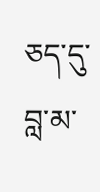ཅད་དུ་བླ་མ་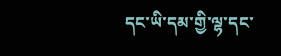དང་ཡི་དམ་གྱི་ལྷ་དང་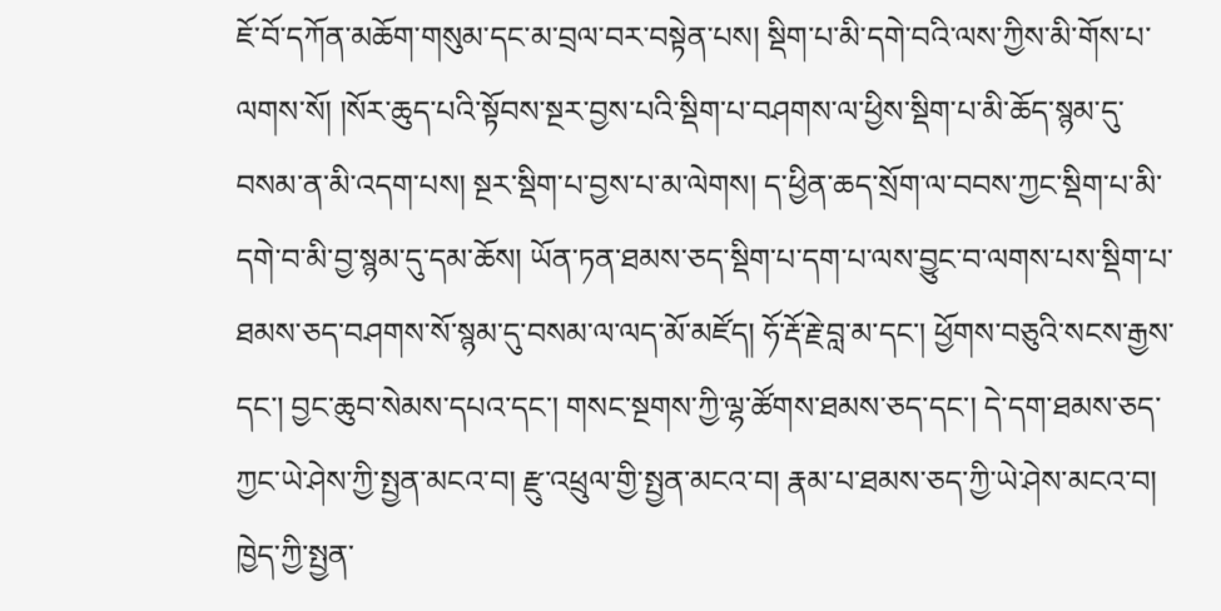ཇོ་བོ་དཀོན་མཆོག་གསུམ་དང་མ་བྲལ་བར་བསྟེན་པས། སྡིག་པ་མི་དགེ་བའི་ལས་ཀྱིས་མི་གོས་པ་ལགས་སོ། །སོར་ཆུད་པའི་སྟོབས་སྔར་བྱས་པའི་སྡིག་པ་བཤགས་ལ་ཕྱིས་སྡིག་པ་མི་ཆོད་སྙམ་དུ་བསམ་ན་མི་འདག་པས། སྔར་སྡིག་པ་བྱས་པ་མ་ལེགས། ད་ཕྱིན་ཆད་སྲོག་ལ་བབས་ཀྱང་སྡིག་པ་མི་དགེ་བ་མི་བྱ་སྙམ་དུ་དམ་ཆོས། ཡོན་ཏན་ཐམས་ཅད་སྡིག་པ་དག་པ་ལས་བྱུང་བ་ལགས་པས་སྡིག་པ་ཐམས་ཅད་བཤགས་སོ་སྙམ་དུ་བསམ་ལ་ལད་མོ་མཛོད། ཧོ་རྡོ་རྗེ་བླ་མ་དང་། ཕྱོགས་བཅུའི་སངས་རྒྱས་དང་། བྱང་ཆུབ་སེམས་དཔའ་དང་། གསང་སྔགས་ཀྱི་ལྷ་ཚོགས་ཐམས་ཅད་དང་། དེ་དག་ཐམས་ཅད་ཀྱང་ཡེ་ཤེས་ཀྱི་སྤྱན་མངའ་བ། རྫུ་འཕྲུལ་གྱི་སྤྱན་མངའ་བ། རྣམ་པ་ཐམས་ཅད་ཀྱི་ཡེ་ཤེས་མངའ་བ། ཁྱེད་ཀྱི་སྤྱན་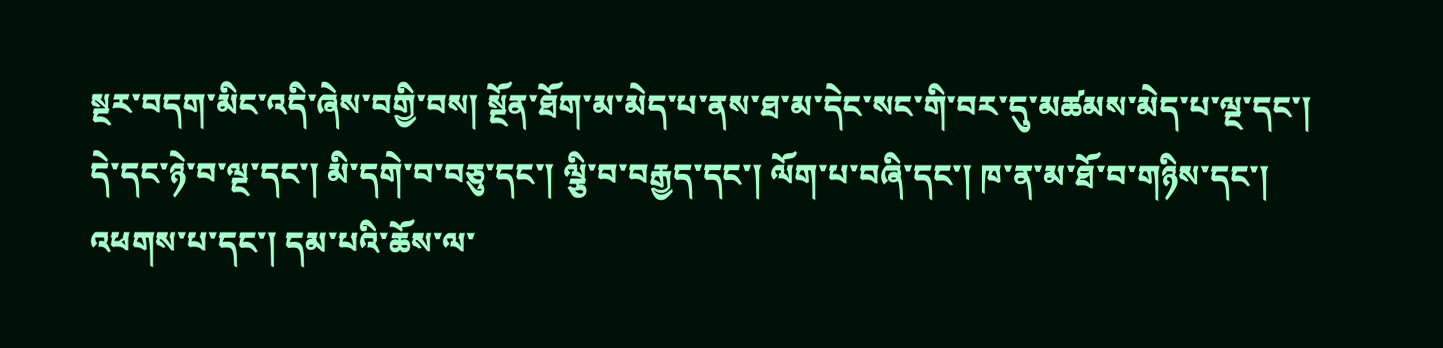སྔར་བདག་མིང་འདི་ཞེས་བགྱི་བས། སྔོན་ཐོག་མ་མེད་པ་ནས་ཐ་མ་དེང་སང་གི་བར་དུ་མཚམས་མེད་པ་ལྔ་དང་། དེ་དང་ཉེ་བ་ལྔ་དང་། མི་དགེ་བ་བཅུ་དང་། ལྕི་བ་བརྒྱད་དང་། ལོག་པ་བཞི་དང་། ཁ་ན་མ་ཐོ་བ་གཉིས་དང་། འཕགས་པ་དང་། དམ་པའི་ཆོས་ལ་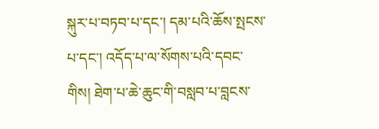སྐུར་པ་བཏབ་པ་དང་། དམ་པའི་ཆོས་སྤངས་པ་དང་། འདོད་པ་ལ་སོགས་པའི་དབང་གིས། ཐེག་པ་ཆེ་ཆུང་གི་བསླབ་པ་བླངས་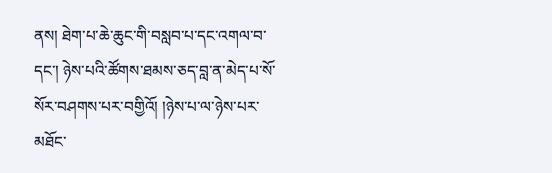ནས། ཐེག་པ་ཆེ་ཆུང་གི་བསླབ་པ་དང་འགལ་བ་དང་། ཉེས་པའི་ཚོགས་ཐམས་ཅད་བླ་ན་མེད་པ་སོ་སོར་བཤགས་པར་བགྱིའོ། །ཉེས་པ་ལ་ཉེས་པར་མཐོང་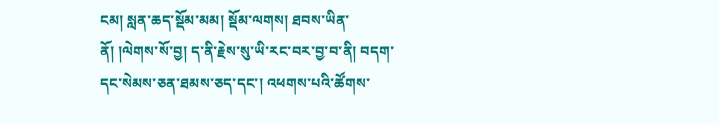ངམ། སླན་ཆད་སྡོམ་མམ། སྡོམ་ལགས། ཐབས་ཡིན་ནོ། །ལེགས་སོ་བྱ། ད་ནི་རྗེས་སུ་ཡི་རང་བར་བྱ་བ་ནི། བདག་དང་སེམས་ཅན་ཐམས་ཅད་དང་། འཕགས་པའི་ཚོགས་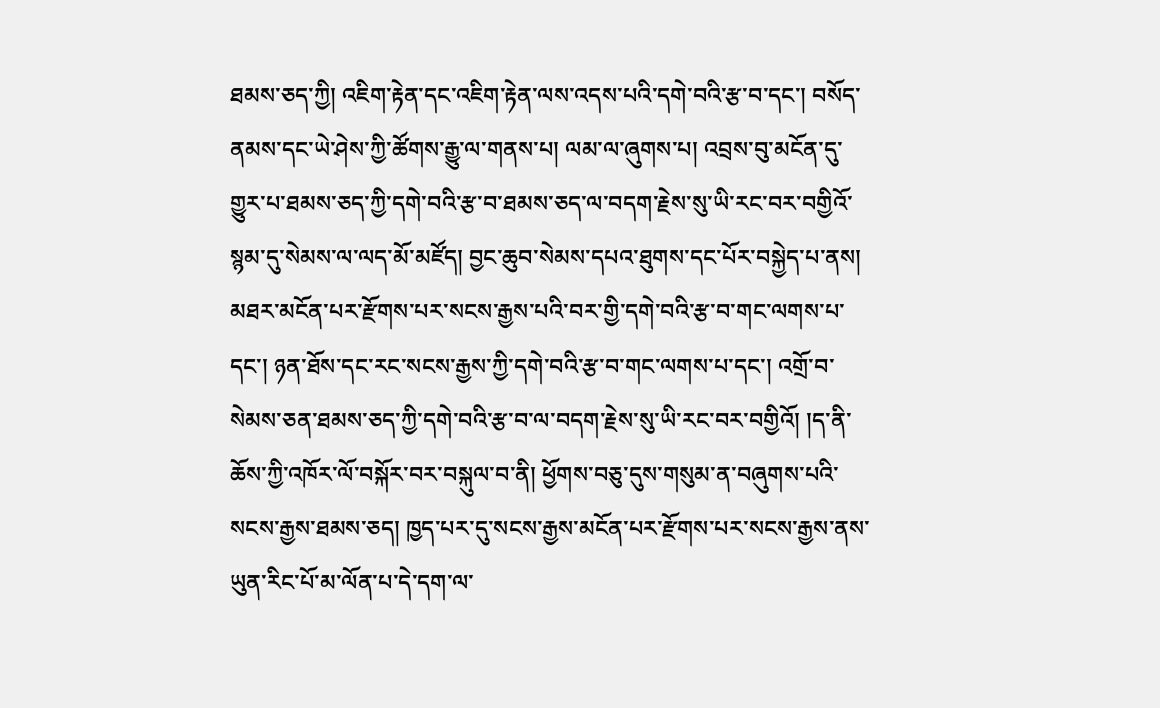ཐམས་ཅད་ཀྱི། འཇིག་རྟེན་དང་འཇིག་རྟེན་ལས་འདས་པའི་དགེ་བའི་རྩ་བ་དང་། བསོད་ནམས་དང་ཡེ་ཤེས་ཀྱི་ཚོགས་རྒྱུ་ལ་གནས་པ། ལམ་ལ་ཞུགས་པ། འབྲས་བུ་མངོན་དུ་གྱུར་པ་ཐམས་ཅད་ཀྱི་དགེ་བའི་རྩ་བ་ཐམས་ཅད་ལ་བདག་རྗེས་སུ་ཡི་རང་བར་བགྱིའོ་སྙམ་དུ་སེམས་ལ་ལད་མོ་མཛོད། བྱང་ཆུབ་སེམས་དཔའ་ཐུགས་དང་པོར་བསྐྱེད་པ་ནས། མཐར་མངོན་པར་རྫོགས་པར་སངས་རྒྱས་པའི་བར་གྱི་དགེ་བའི་རྩ་བ་གང་ལགས་པ་དང་། ཉན་ཐོས་དང་རང་སངས་རྒྱས་ཀྱི་དགེ་བའི་རྩ་བ་གང་ལགས་པ་དང་། འགྲོ་བ་སེམས་ཅན་ཐམས་ཅད་ཀྱི་དགེ་བའི་རྩ་བ་ལ་བདག་རྗེས་སུ་ཡི་རང་བར་བགྱིའོ། །ད་ནི་ཆོས་ཀྱི་འཁོར་ལོ་བསྐོར་བར་བསྐུལ་བ་ནི། ཕྱོགས་བཅུ་དུས་གསུམ་ན་བཞུགས་པའི་སངས་རྒྱས་ཐམས་ཅད། ཁྱད་པར་དུ་སངས་རྒྱས་མངོན་པར་རྫོགས་པར་སངས་རྒྱས་ནས་ཡུན་རིང་པོ་མ་ལོན་པ་དེ་དག་ལ་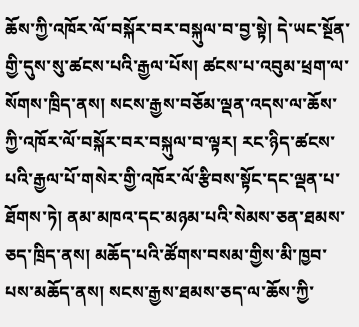ཆོས་ཀྱི་འཁོར་ལོ་བསྐོར་བར་བསྐུལ་བ་བྱ་སྟེ། དེ་ཡང་སྔོན་གྱི་དུས་སུ་ཚངས་པའི་རྒྱལ་པོས། ཚངས་པ་འབུམ་ཕྲག་ལ་སོགས་ཁྲིད་ནས། སངས་རྒྱས་བཅོམ་ལྡན་འདས་ལ་ཆོས་ཀྱི་འཁོར་ལོ་བསྐོར་བར་བསྐུལ་བ་ལྟར། རང་ཉིད་ཚངས་པའི་རྒྱལ་པོ་གསེར་གྱི་འཁོར་ལོ་རྩིབས་སྟོང་དང་ལྡན་པ་ཐོགས་ཏེ། ནམ་མཁའ་དང་མཉམ་པའི་སེམས་ཅན་ཐམས་ཅད་ཁྲིད་ནས། མཆོད་པའི་ཚོགས་བསམ་གྱིས་མི་ཁྱབ་པས་མཆོད་ནས། སངས་རྒྱས་ཐམས་ཅད་ལ་ཆོས་ཀྱི་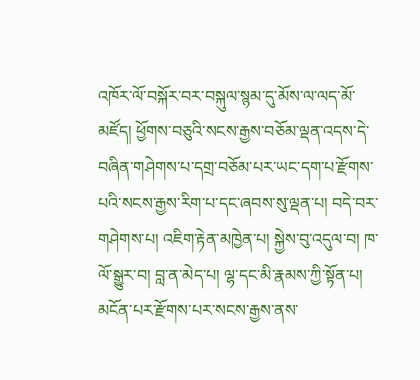འཁོར་ལོ་བསྐོར་བར་བསྐུལ་སྙམ་དུ་མོས་ལ་ལད་མོ་མཛོད། ཕྱོགས་བཅུའི་སངས་རྒྱས་བཅོམ་ལྡན་འདས་དེ་བཞིན་གཤེགས་པ་དགྲ་བཅོམ་པར་ཡང་དག་པ་རྫོགས་པའི་སངས་རྒྱས་རིག་པ་དང་ཞབས་སུ་ལྡན་པ། བདེ་བར་གཤེགས་པ། འཇིག་རྟེན་མཁྱེན་པ། སྐྱེས་བུ་འདུལ་བ། ཁ་ལོ་སྒྱུར་བ། བླ་ན་མེད་པ། ལྷ་དང་མི་རྣམས་ཀྱི་སྟོན་པ། མངོན་པར་རྫོགས་པར་སངས་རྒྱས་ནས་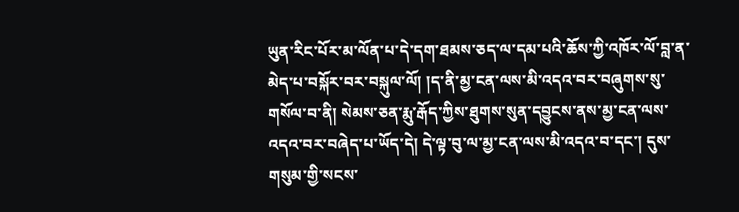ཡུན་རིང་པོར་མ་ལོན་པ་དེ་དག་ཐམས་ཅད་ལ་དམ་པའི་ཆོས་ཀྱི་འཁོར་ལོ་བླ་ན་མེད་པ་བསྐོར་བར་བསྐུལ་ལོ། །ད་ནི་མྱ་ངན་ལས་མི་འདའ་བར་བཞུགས་སུ་གསོལ་བ་ནི། སེམས་ཅན་རྨུ་རྒོད་ཀྱིས་ཐུགས་སུན་དབྱུངས་ནས་མྱ་ངན་ལས་འདའ་བར་བཞེད་པ་ཡོད་དེ། དེ་ལྟ་བུ་ལ་མྱ་ངན་ལས་མི་འདའ་བ་དང་། དུས་གསུམ་གྱི་སངས་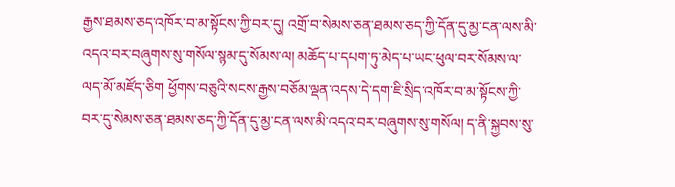རྒྱས་ཐམས་ཅད་འཁོར་བ་མ་སྟོངས་ཀྱི་བར་དུ། འགྲོ་བ་སེམས་ཅན་ཐམས་ཅད་ཀྱི་དོན་དུ་མྱ་ངན་ལས་མི་འདའ་བར་བཞུགས་སུ་གསོལ་སྙམ་དུ་སོམས་ལ། མཆོད་པ་དཔག་ཏུ་མེད་པ་ཡང་ཕུལ་བར་སོམས་ལ་ལད་མོ་མཛོད་ཅིག ཕྱོགས་བཅུའི་སངས་རྒྱས་བཅོམ་ལྡན་འདས་དེ་དག་ཇི་སྲིད་འཁོར་བ་མ་སྟོངས་ཀྱི་བར་དུ་སེམས་ཅན་ཐམས་ཅད་ཀྱི་དོན་དུ་མྱ་ངན་ལས་མི་འདའ་བར་བཞུགས་སུ་གསོལ། ད་ནི་སྐྱབས་སུ་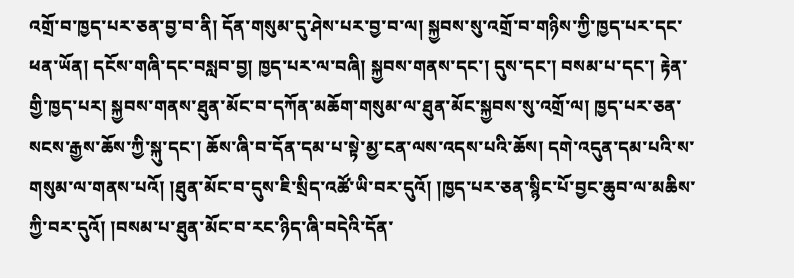འགྲོ་བ་ཁྱད་པར་ཅན་བྱ་བ་ནི། དོན་གསུམ་དུ་ཤེས་པར་བྱ་བ་ལ། སྐྱབས་སུ་འགྲོ་བ་གཉིས་ཀྱི་ཁྱད་པར་དང་ཕན་ཡོན། དངོས་གཞི་དང་བསླབ་བྱ། ཁྱད་པར་ལ་བཞི། སྐྱབས་གནས་དང་། དུས་དང་། བསམ་པ་དང་། རྟེན་གྱི་ཁྱད་པར། སྐྱབས་གནས་ཐུན་མོང་བ་དཀོན་མཆོག་གསུམ་ལ་ཐུན་མོང་སྐྱབས་སུ་འགྲོ་ལ། ཁྱད་པར་ཅན་སངས་རྒྱས་ཆོས་ཀྱི་སྐུ་དང་། ཆོས་ཞི་བ་དོན་དམ་པ་སྟེ་མྱ་ངན་ལས་འདས་པའི་ཆོས། དགེ་འདུན་དམ་པའི་ས་གསུམ་ལ་གནས་པའོ། །ཐུན་མོང་བ་དུས་ཇི་སྲིད་འཚོ་ཡི་བར་དུའོ། །ཁྱད་པར་ཅན་སྙིང་པོ་བྱང་ཆུབ་ལ་མཆིས་ཀྱི་བར་དུའོ། །བསམ་པ་ཐུན་མོང་བ་རང་ཉིད་ཞི་བདེའི་དོན་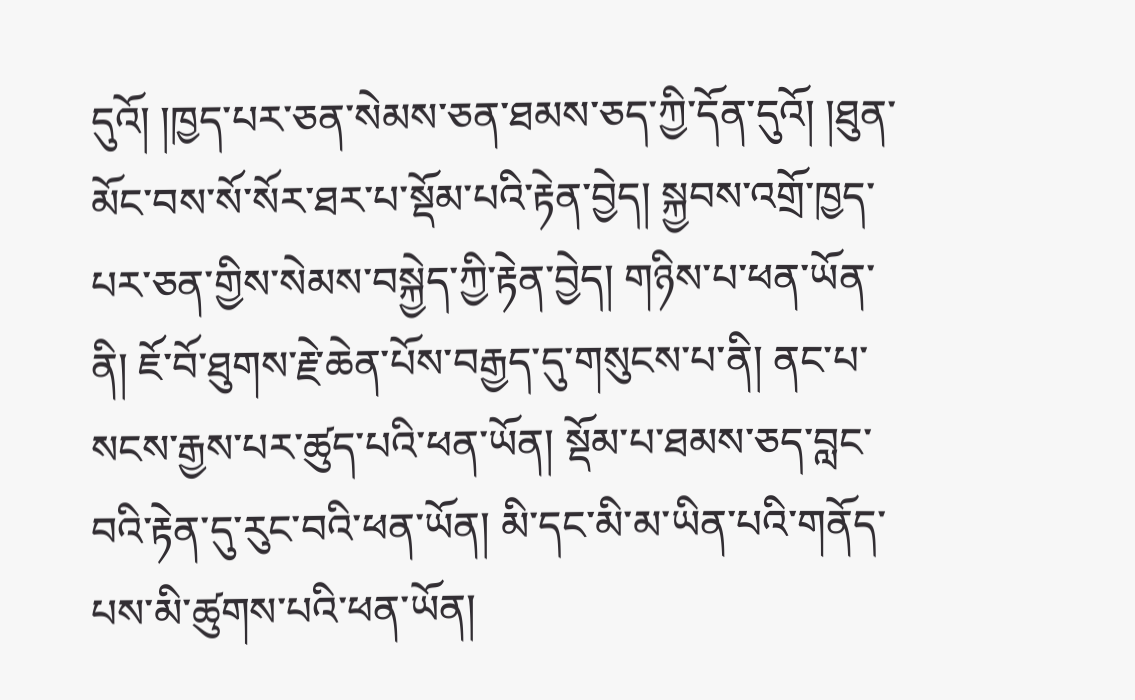དུའོ། །ཁྱད་པར་ཅན་སེམས་ཅན་ཐམས་ཅད་ཀྱི་དོན་དུའོ། །ཐུན་མོང་བས་སོ་སོར་ཐར་པ་སྡོམ་པའི་རྟེན་བྱེད། སྐྱབས་འགྲོ་ཁྱད་པར་ཅན་གྱིས་སེམས་བསྐྱེད་ཀྱི་རྟེན་བྱེད། གཉིས་པ་ཕན་ཡོན་ནི། ཇོ་བོ་ཐུགས་རྗེ་ཆེན་པོས་བརྒྱད་དུ་གསུངས་པ་ནི། ནང་པ་སངས་རྒྱས་པར་ཚུད་པའི་ཕན་ཡོན། སྡོམ་པ་ཐམས་ཅད་བླང་བའི་རྟེན་དུ་རུང་བའི་ཕན་ཡོན། མི་དང་མི་མ་ཡིན་པའི་གནོད་པས་མི་ཚུགས་པའི་ཕན་ཡོན།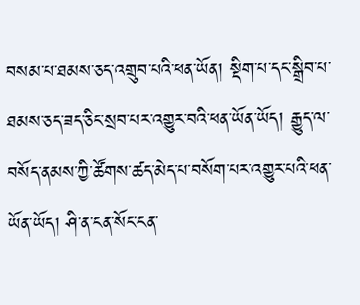བསམ་པ་ཐམས་ཅད་འགྲུབ་པའི་ཕན་ཡོན། སྡིག་པ་དང་སྒྲིབ་པ་ཐམས་ཅད་ཟད་ཅིང་སྲབ་པར་འགྱུར་བའི་ཕན་ཡོན་ཡོད། རྒྱུད་ལ་བསོད་ནམས་ཀྱི་ཚོགས་ཚད་མེད་པ་བསོག་པར་འགྱུར་པའི་ཕན་ཡོན་ཡོད། ཤི་ན་ངན་སོང་ངན་